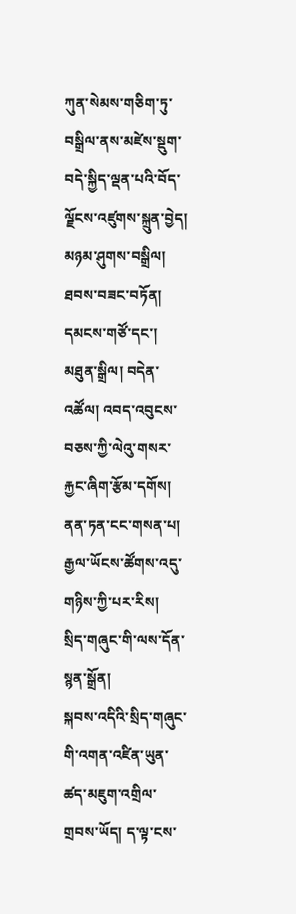ཀུན་སེམས་གཅིག་ཏུ་བསྒྲིལ་ནས་མཛེས་སྡུག་བདེ་སྐྱིད་ལྡན་པའི་བོད་ལྗོངས་འཛུགས་སྐྲུན་བྱེད།
མཉམ་ཤུགས་བསྒྲིལ། ཐབས་བཟང་བཏོན།
དམངས་གཙོ་དང་། མཐུན་སྒྲིལ། བདེན་འཚོལ། འབད་འབུངས་བཅས་ཀྱི་ལེའུ་གསར་རྐྱང་ཞིག་རྩོམ་དགོས།
ནན་ཏན་ངང་གསན་པ།
རྒྱལ་ཡོངས་ཚོགས་འདུ་གཉིས་ཀྱི་པར་རིས།
སྲིད་གཞུང་གི་ལས་དོན་སྙན་སྒྲོན།
སྐབས་འདིའི་སྲིད་གཞུང་གི་འགན་འཛིན་ཡུན་ཚད་མཇུག་འགྲིལ་གྲབས་ཡོད། ད་ལྟ་ངས་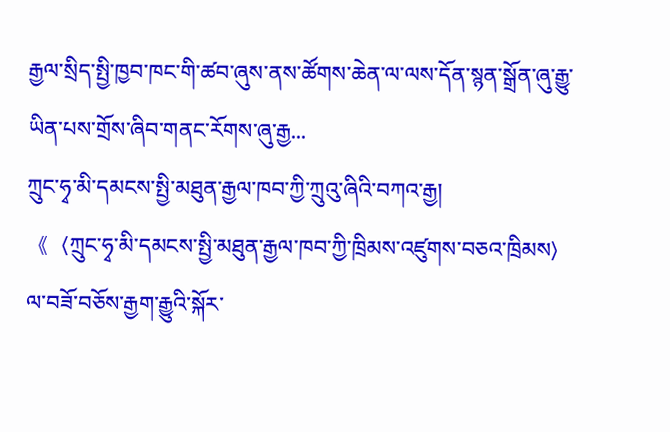རྒྱལ་སྲིད་སྤྱི་ཁྱབ་ཁང་གི་ཚབ་ཞུས་ནས་ཚོགས་ཆེན་ལ་ལས་དོན་སྙན་སྒྲོན་ཞུ་རྒྱུ་ཡིན་པས་གྲོས་ཞིབ་གནང་རོགས་ཞུ་རྒྱ...
ཀྲུང་ཧྭ་མི་དམངས་སྤྱི་མཐུན་རྒྱལ་ཁབ་ཀྱི་ཀྲུའུ་ཞིའི་བཀའ་རྒྱ།
《〈ཀྲུང་ཧྭ་མི་དམངས་སྤྱི་མཐུན་རྒྱལ་ཁབ་ཀྱི་ཁྲིམས་འཛུགས་བཅའ་ཁྲིམས〉ལ་བཟོ་བཅོས་རྒྱག་རྒྱུའི་སྐོར་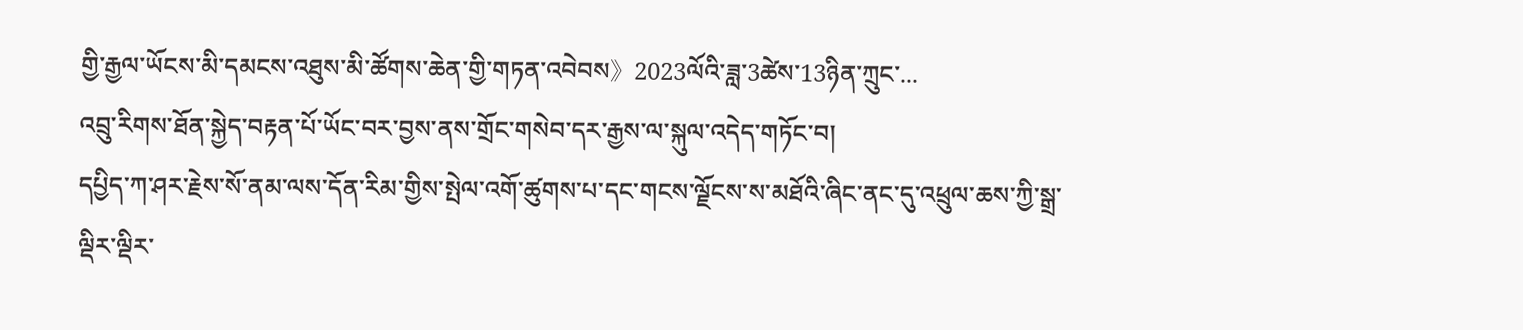གྱི་རྒྱལ་ཡོངས་མི་དམངས་འཐུས་མི་ཚོགས་ཆེན་གྱི་གཏན་འབེབས》2023ལོའི་ཟླ་3ཚེས་13ཉིན་ཀྲུང་...
འབྲུ་རིགས་ཐོན་སྐྱེད་བརྟན་པོ་ཡོང་བར་བྱས་ནས་གྲོང་གསེབ་དར་རྒྱས་ལ་སྐུལ་འདེད་གཏོང་བ།
དཔྱིད་ཀ་ཤར་རྗེས་སོ་ནམ་ལས་དོན་རིམ་གྱིས་སྤེལ་འགོ་ཚུགས་པ་དང་གངས་ལྗོངས་ས་མཐོའི་ཞིང་ནང་དུ་འཕྲུལ་ཆས་ཀྱི་སྒྲ་ལྡིར་ལྡིར་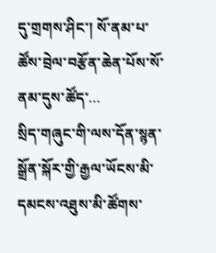དུ་གྲགས་ཤིང་། སོ་ནམ་པ་ཚོས་བྲེལ་བརྩོན་ཆེན་པོས་སོ་ནམ་དུས་ཚོད་...
སྲིད་གཞུང་གི་ལས་དོན་སྙན་སྒྲོན་སྐོར་གྱི་རྒྱལ་ཡོངས་མི་དམངས་འཐུས་མི་ཚོགས་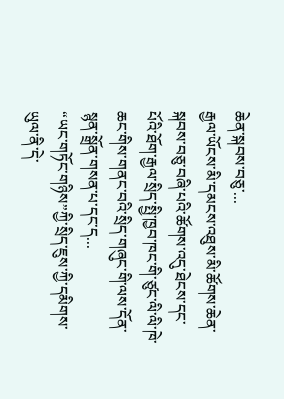ཆེན་སྐབས་བཅུ་...
རྒྱལ་ཡོངས་མི་དམངས་འཐུས་མི་ཚོགས་ཆེན་སྐབས་བཅུ་བཞི་པའི་ཚོགས་འདུ་ཐེངས་དང་པོའི་ཐོག་རྒྱལ་སྲིད་སྤྱི་ཁྱབ་ཁང་གི་ཙུང་ལི་ལི་ཁེ་ཆང་གིས་གནང་བའི་སྲིད་གཞུང་གི་ལས་དོན་སྙན་སྒྲོན་གསན་པ་དང་ད...
“ཡང་གཏོང་གཉིས”ཀྱི་སྲིད་ཇུས་ཀྱི་དམིགས་ཡུལ་ནི་དེ་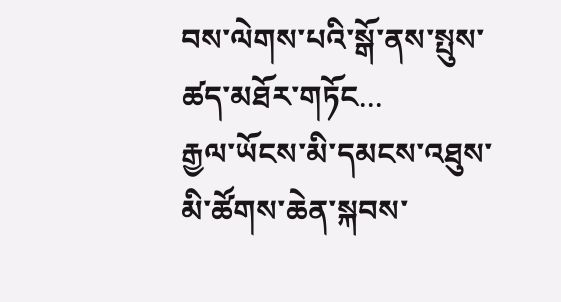བས་ལེགས་པའི་སྒོ་ནས་སྤུས་ཚད་མཐོར་གཏོང...
རྒྱལ་ཡོངས་མི་དམངས་འཐུས་མི་ཚོགས་ཆེན་སྐབས་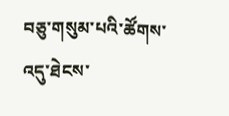བཅུ་གསུམ་པའི་ཚོགས་འདུ་ཐེངས་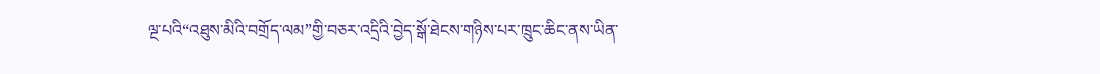ལྔ་པའི“འཐུས་མིའི་བགྲོད་ལམ”གྱི་བཅར་འདྲིའི་བྱེད་སྒོ་ཐེངས་གཉིས་པར་ཁྲུང་ཆིང་ནས་ཡིན་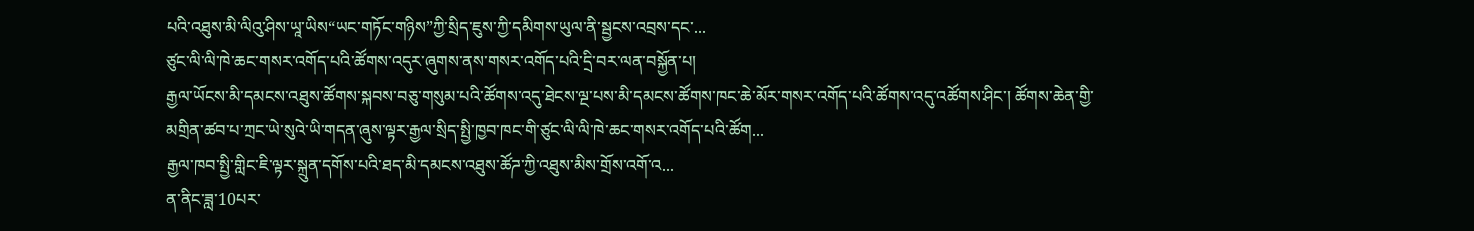པའི་འཐུས་མི་ལིའུ་ཤིས་ཡཱ་ཡིས“ཡང་གཏོང་གཉིས”ཀྱི་སྲིད་ཇུས་ཀྱི་དམིགས་ཡུལ་ནི་སྦྱངས་འབྲས་དང་...
ཙུང་ལི་ལི་ཁེ་ཆང་གསར་འགོད་པའི་ཚོགས་འདུར་ཞུགས་ནས་གསར་འགོད་པའི་དྲི་བར་ལན་བསྐྱོན་པ།
རྒྱལ་ཡོངས་མི་དམངས་འཐུས་ཚོགས་སྐབས་བཅུ་གསུམ་པའི་ཚོགས་འདུ་ཐེངས་ལྔ་པས་མི་དམངས་ཚོགས་ཁང་ཆེ་མོར་གསར་འགོད་པའི་ཚོགས་འདུ་འཚོགས་ཤིང་། ཚོགས་ཆེན་གྱི་མགྲིན་ཚབ་པ་ཀྲང་ཡེ་སུའེ་ཡི་གདན་ཞུས་ལྟར་རྒྱལ་སྲིད་སྤྱི་ཁྱབ་ཁང་གི་ཙུང་ལི་ལི་ཁེ་ཆང་གསར་འགོད་པའི་ཚོག...
རྒྱལ་ཁབ་སྤྱི་གླིང་ཇི་ལྟར་སྐྲུན་དགོས་པའི་ཐད་མི་དམངས་འཐུས་ཚོཌ་ཀྱི་འཐུས་མིས་གྲོས་འགོ་འ...
ན་ནིང་ཟླ་10པར་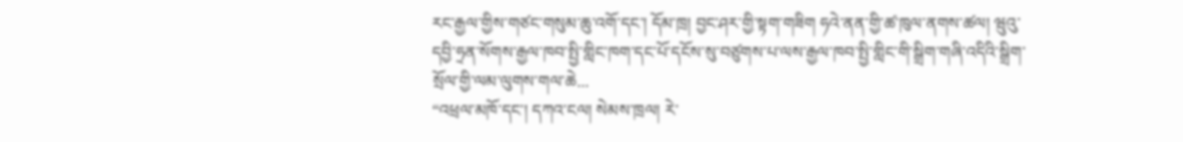རང་རྒྱལ་གྱིས་གཙང་གསུམ་ཆུ་འགོ་དང་། དོམ་ཁྲ། བྱང་ཤར་གྱི་སྟག་གཟིག ཧའེ་ནན་གྱི་ཚ་ཁུལ་ནགས་ཚལ། ཝུའུ་དབྱི་ཧྲན་སོགས་རྒྱལ་ཁབ་སྤྱི་གླིང་ཁག་དང་པོ་དངོས་སུ་བཙུགས་པ་ལས་རྒྱལ་ཁབ་སྤྱི་གླིང་གི་སྒྲིག་གཞི་འདིའི་སྒྲིག་སྲོལ་གྱི་ལམ་ལུགས་གལ་ཆེ...
“འཕྲལ་མཁོ་དང་། དཀའ་ངལ། སེམས་ཁྲལ། རེ་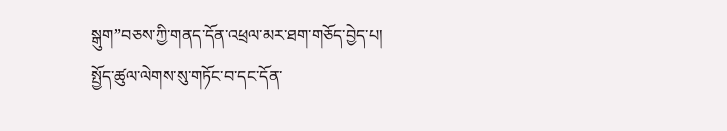སྒུག”བཅས་ཀྱི་གནད་དོན་འཕྲལ་མར་ཐག་གཅོད་བྱེད་པ།
སྤྱོད་ཚུལ་ལེགས་སུ་གཏོང་བ་དང་དོན་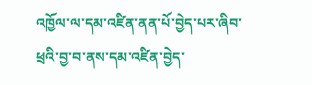འཁྱོལ་ལ་དམ་འཛིན་ནན་པོ་བྱེད་པར་ཞིབ་ཕྲའི་བྱ་བ་ནས་དམ་འཛིན་བྱེད་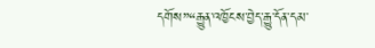དགོས”“རྒྱུན་འཁྱོངས་བྱེད་རྒྱུ་དོན་དམ་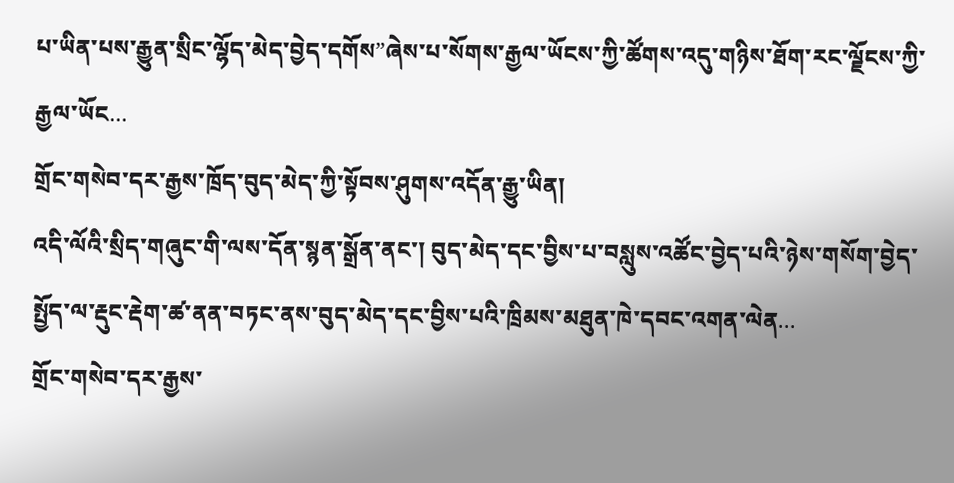པ་ཡིན་པས་རྒྱུན་སྲིང་ལྷོད་མེད་བྱེད་དགོས”ཞེས་པ་སོགས་རྒྱལ་ཡོངས་ཀྱི་ཚོགས་འདུ་གཉིས་ཐོག་རང་ལྗོངས་ཀྱི་རྒྱལ་ཡོང...
གྲོང་གསེབ་དར་རྒྱས་ཁྲོད་བུད་མེད་ཀྱི་སྟོབས་ཤུགས་འདོན་རྒྱུ་ཡིན།
འདི་ལོའི་སྲིད་གཞུང་གི་ལས་དོན་སྙན་སྒྲོན་ནང་། བུད་མེད་དང་བྱིས་པ་བསླུས་འཚོང་བྱེད་པའི་ཉེས་གསོག་བྱེད་སྤྱོད་ལ་རྡུང་རྡེག་ཚ་ནན་བཏང་ནས་བུད་མེད་དང་བྱིས་པའི་ཁྲིམས་མཐུན་ཁེ་དབང་འགན་ལེན...
གྲོང་གསེབ་དར་རྒྱས་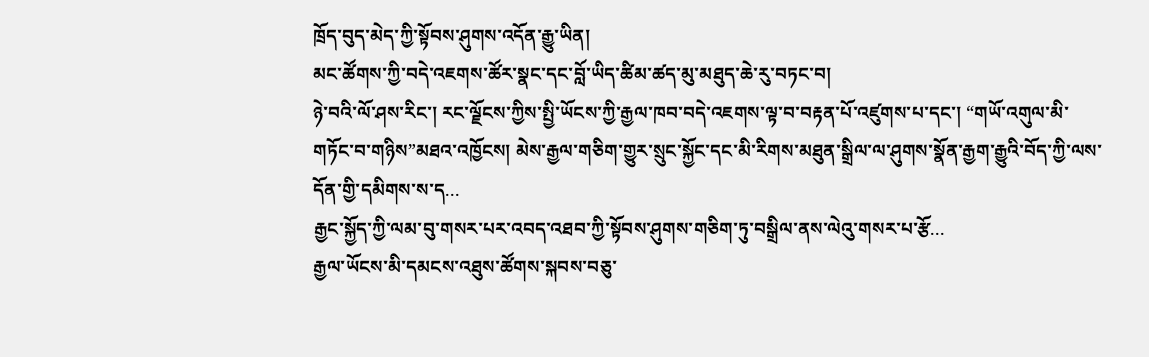ཁྲོད་བུད་མེད་ཀྱི་སྟོབས་ཤུགས་འདོན་རྒྱུ་ཡིན།
མང་ཚོགས་ཀྱི་བདེ་འཇགས་ཚོར་སྣང་དང་བློ་ཡིད་ཚིམ་ཚད་མུ་མཐུད་ཆེ་རུ་བཏང་བ།
ཉེ་བའི་ལོ་ཤས་རིང་། རང་ལྗོངས་ཀྱིས་སྤྱི་ཡོངས་ཀྱི་རྒྱལ་ཁབ་བདེ་འཇགས་ལྟ་བ་བརྟན་པོ་འཛུགས་པ་དང་། “གཡོ་འགུལ་མི་གཏོང་བ་གཉིས”མཐའ་འཁྱོངས། མེས་རྒྱལ་གཅིག་གྱུར་སྲུང་སྐྱོང་དང་མི་རིགས་མཐུན་སྒྲིལ་ལ་ཤུགས་སྣོན་རྒྱག་རྒྱུའི་བོད་ཀྱི་ལས་དོན་གྱི་དམིགས་ས་ད...
རྒྱང་སྐྱོད་ཀྱི་ལམ་བུ་གསར་པར་འབད་འཐབ་ཀྱི་སྟོབས་ཤུགས་གཅིག་ཏུ་བསྒྲིལ་ནས་ལེའུ་གསར་པ་རྩོ...
རྒྱལ་ཡོངས་མི་དམངས་འཐུས་ཚོགས་སྐབས་བཅུ་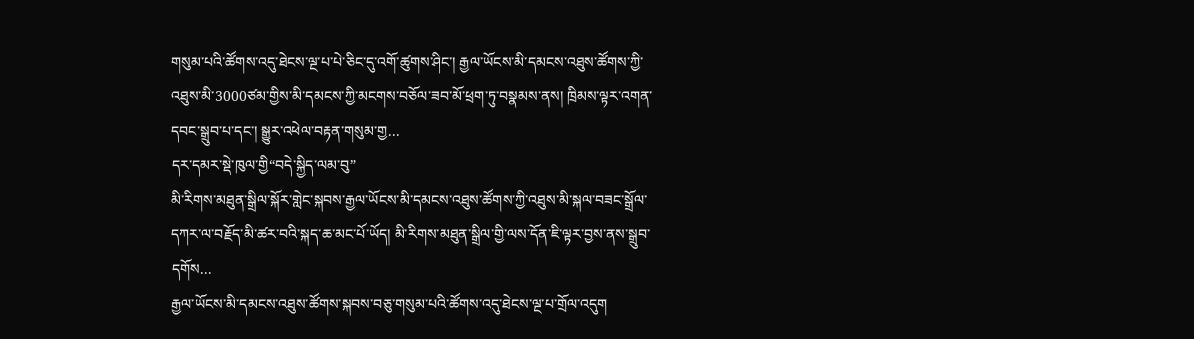གསུམ་པའི་ཚོགས་འདུ་ཐེངས་ལྔ་པ་པེ་ཅིང་དུ་འགོ་ཚུགས་ཤིང་། རྒྱལ་ཡོངས་མི་དམངས་འཐུས་ཚོགས་ཀྱི་འཐུས་མི་3000ཙམ་གྱིས་མི་དམངས་ཀྱི་མངགས་བཅོལ་ཟབ་མོ་ཕྲག་ཏུ་བསྣམས་ནས། ཁྲིམས་ལྟར་འགན་དབང་སྒྲུབ་པ་དང་། སྒྱུར་འཕེལ་བརྟན་གསུམ་གྱ...
དར་དམར་སྡེ་ཁུལ་གྱི“བདེ་སྐྱིད་ལམ་བུ”
མི་རིགས་མཐུན་སྒྲིལ་སྐོར་གླེང་སྐབས་རྒྱལ་ཡོངས་མི་དམངས་འཐུས་ཚོགས་ཀྱི་འཐུས་མི་སྐལ་བཟང་སྒྲོལ་དཀར་ལ་བརྗོད་མི་ཚར་བའི་སྐད་ཆ་མང་པོ་ཡོད། མི་རིགས་མཐུན་སྒྲིལ་གྱི་ལས་དོན་ཇི་ལྟར་བྱས་ནས་སྒྲུབ་དགོས...
རྒྱལ་ཡོངས་མི་དམངས་འཐུས་ཚོགས་སྐབས་བཅུ་གསུམ་པའི་ཚོགས་འདུ་ཐེངས་ལྔ་པ་གྲོལ་འདུག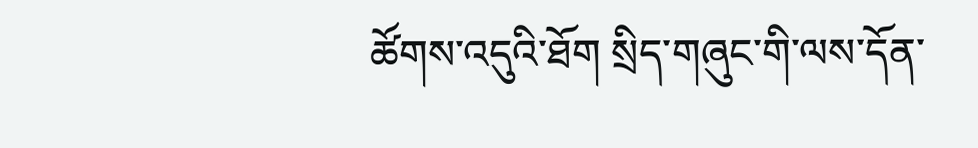ཚོགས་འདུའི་ཐོག སྲིད་གཞུང་གི་ལས་དོན་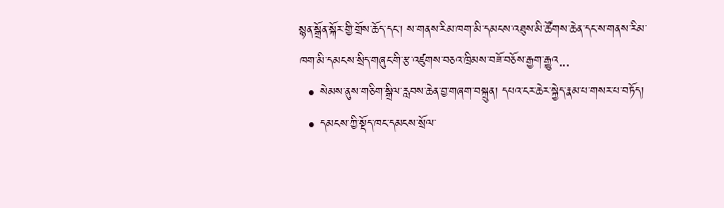སྙན་སྒྲོན་སྐོར་གྱི་གྲོས་ཆོད་དང་། ས་གནས་རིམ་ཁག་མི་དམངས་འཐུས་མི་ཚོགས་ཆེན་དང་ས་གནས་རིམ་ཁག་མི་དམངས་སྲིད་གཞུང་གི་རྩ་འཛུགས་བཅའ་ཁྲིམས་བཟོ་བཅོས་རྒྱག་རྒྱུའ...
  • སེམས་ནུས་གཅིག་སྒྲིལ་རླབས་ཆེན་བྱ་གཞག་བསྐྲུན། དཔའ་ངར་ཆེར་སྐྱེད་རྣམ་པ་གསར་པ་བཏོད།
  • དམངས་ཀྱི་སྡོད་ཁང་དམངས་སྲོལ་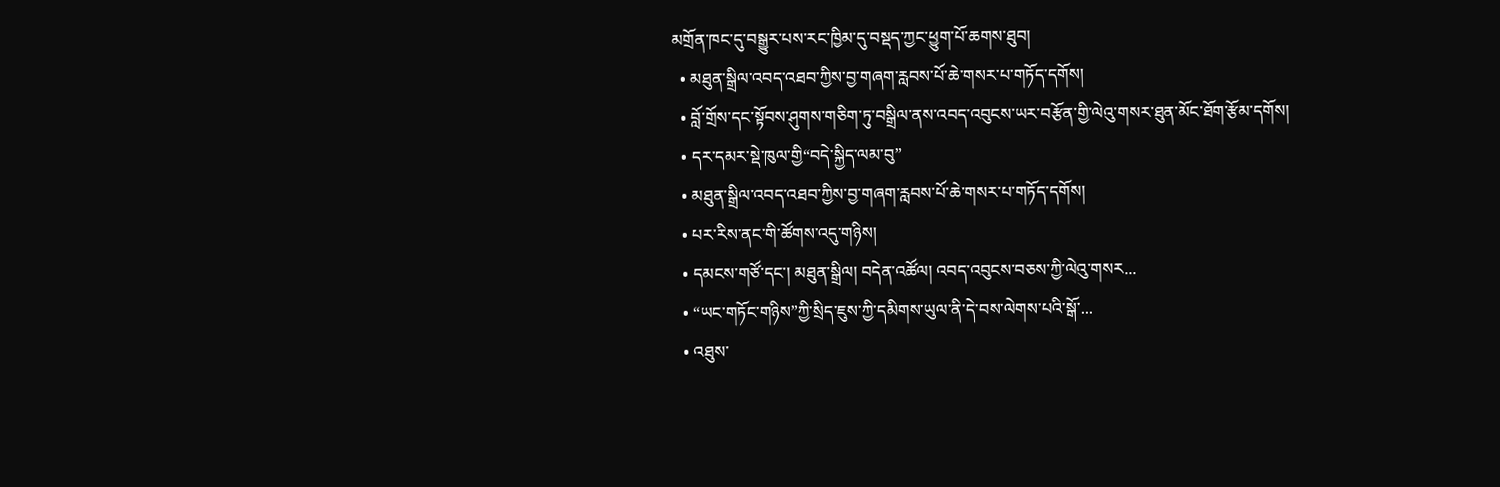མགྲོན་ཁང་དུ་བསྒྱུར་པས་རང་ཁྱིམ་དུ་བསྡད་ཀྱང་ཕྱུག་པོ་ཆགས་ཐུབ།
  • མཐུན་སྒྲིལ་འབད་འཐབ་ཀྱིས་བྱ་གཞག་རླབས་པོ་ཆེ་གསར་པ་གཏོད་དགོས།
  • བློ་གྲོས་དང་སྟོབས་ཤུགས་གཅིག་ཏུ་བསྒྲིལ་ནས་འབད་འབུངས་ཡར་བརྩོན་གྱི་ལེའུ་གསར་ཐུན་མོང་ཐོག་རྩོམ་དགོས།
  • དར་དམར་སྡེ་ཁུལ་གྱི“བདེ་སྐྱིད་ལམ་བུ”
  • མཐུན་སྒྲིལ་འབད་འཐབ་ཀྱིས་བྱ་གཞག་རླབས་པོ་ཆེ་གསར་པ་གཏོད་དགོས།
  • པར་རིས་ནང་གི་ཚོགས་འདུ་གཉིས།
  • དམངས་གཙོ་དང་། མཐུན་སྒྲིལ། བདེན་འཚོལ། འབད་འབུངས་བཅས་ཀྱི་ལེའུ་གསར...
  • “ཡང་གཏོང་གཉིས”ཀྱི་སྲིད་ཇུས་ཀྱི་དམིགས་ཡུལ་ནི་དེ་བས་ལེགས་པའི་སྒོ་...
  • འཐུས་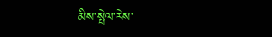མིས་སྤེལ་རེས་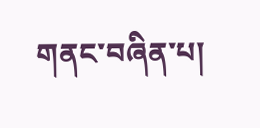གནང་བཞིན་པ།